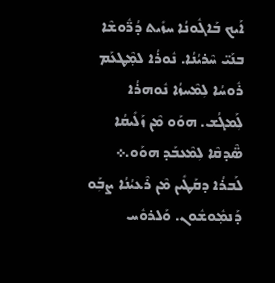ܐܰܝܟ ܒܰܐܓܽܘܢܳܐ ܚܙܺܝܬ ܕܳܪ̈ܽܘܫܶܐ ܒܢܰܝ̈ ܚܶܪܝܳܢܳܐ. ܢܽܘܪܳܐ ܠܡ݂ܶܛܥܰܡ ܪܽܘܚܳܐ ܠܼܡܶܚܙܳܐ ܢܽܘܗܪܳܐ ܠܼܰܡܓܳܫ. ܗܘܰܘ ܡܶܢ ܙܰܠܺܝܩܳܐ ܣ̈ܶܕܩܶܐ ܠܼܡܶܥܒܰܕ ܗܘܰܘ.܀ ܠܰܒܪܳܐ ܕܩܰܛܺܝܢ ܡܶܢ ܪܶܥܝܳܢܳܐ ܨܒܼܰܘ ܕܰܢܡ݂ܽܘܫܽܘܢ. ܘܰܠܪܘܽܚ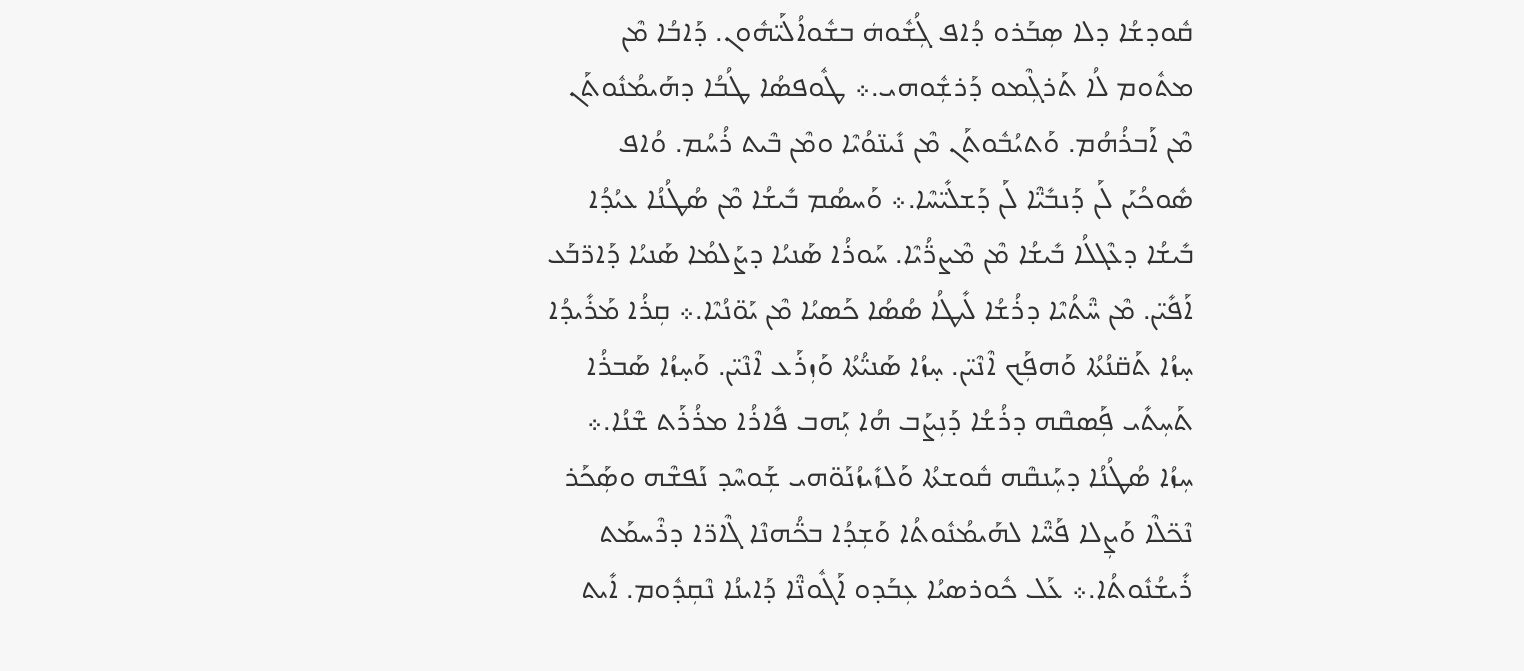ܩܽܘܕܫܳܐ ܕܠܐ ܣܼܒܰܪܘ ܕܳܐܦ ܓܼܳܫܽܘܗܿ ܒܫܽܘܐܳܠܰܝ̈ܗܽܘܢ. ܕܰܐܒܳܐ ܡܶܢ ܡܬܽܘܡ ܠܳܐ ܬܰܪܓܼܶܡܘ ܕܰܪܫܼܽܘܗܝ.܀ ܛܽܘܦܣܳܐ ܛܳܒܳܐ ܕܗܰܝܡܳܢܽܘܬܰܢ ܡܶܢ ܐܰܒܪܳܗܳܡ. ܘܰܬܝܳܒܽܘܬܰܢ ܡܶܢ ܢܺܝܢ̈ܘܳܝܶܐ ܘܡܶܢ ܒܶܝܬ ܪܳܚܳܡ. ܘܳܐܦ ܣܽܘܟܳܝܰܢ ܠܰܢ ܕܰܢܒܺܝ̈ܶܐ ܠܰܢ ܕܰܫܠܺܝ̈ܚܶܐ.܀ ܘܰܚܣܳܡ ܒܺܝܫܳܐ ܡܶܢ ܣܳܛܳܢܳܐ ܥܝܳܕܳܐ ܒܺܝܫܳܐ ܕܥܶܓܠܳܐ ܒܺܝܫܳܐ ܡܶܢ ܡܶܨܪ̈ܳܝܶܐ. ܚܰܘܪܳܐ ܣܰܢܝܳܐ ܕܨܰܠܡܳܐ ܣܰܢܝܳܐ ܕܰܐܪ̈ܒܰܥ ܐܰܦܺܝ̈ܢ. ܡܶܢ ܚ̈ܶܬܳܝܶܐ ܕܪܳܫܳܐ ܠܺܝܛܳܐ ܣܳܣܳܐ ܟܰܣܝܳܐ ܡܶܢ ܝܰܘ̈ܢܳܝܶܐ.܀ ܩܼܪܳܐ ܡܰܪܺܝܕܳܐ ܚ̣ܙܳܐ ܬܰܩ̈ܢܳܬܳܐ ܘܰܗܦܼܰܟ ܐܶܢܶܝ̈ܢ. ܚ̣ܙܳܐ ܣܰܢܝ̈ܳܬܳܐ ܘܰܙܼܪܰܥ ܐܶܢܶܝ̈ܢ. ܘܰܚ̣ܙܳܐ ܣܰܒܪܳܐ ܬܰܚܼܬܺܝ ܦܼܰܣܩܶܗ ܕܪܳܫܳܐ ܕܰܢܼܨܰܒ ܗܳܐ ܝܼܰܗܒ ܦܺܐܪܳܐ ܡܪܳܪܰܬ ܫܶܢܳܐ.܀ ܚܼܙܳܐ ܣܳܛܳܢܳܐ ܕܚܼܰܢܩܶܗ ܩܽܘܫܬܳܐ ܘܰܠܙܺܝܙܳܢܰܘ̈ܗܝ ܫܼܰܘܚܶܕ ܢܰܦܫܶܗ ܘܣܼܰܟܰܪ ܢܶܟ̈ܠܶܐ ܘܰܨܼܠܐ ܦܰܚ̈ܶܐ ܠܗܰܝܡܳܢܽܘܬܳܐ ܘܰܫܼܕܳܐ ܒܟ̈ܳܗܢܶܐ ܓܶܐܪ̈ܐ ܕܪܶܚܡܰܬ ܪܺܝܫܳܢܽܘܬܳܐ.܀ ܥܰܠ ܟܽܘܪܣܝܳܐ ܥܼܒܰܕܘ ܐܰܓܽܘܢ̈ܶܐ ܕܰܐܝܢܳܐ ܢܶܩܼܕܽܘܡ. ܐܺܝܬ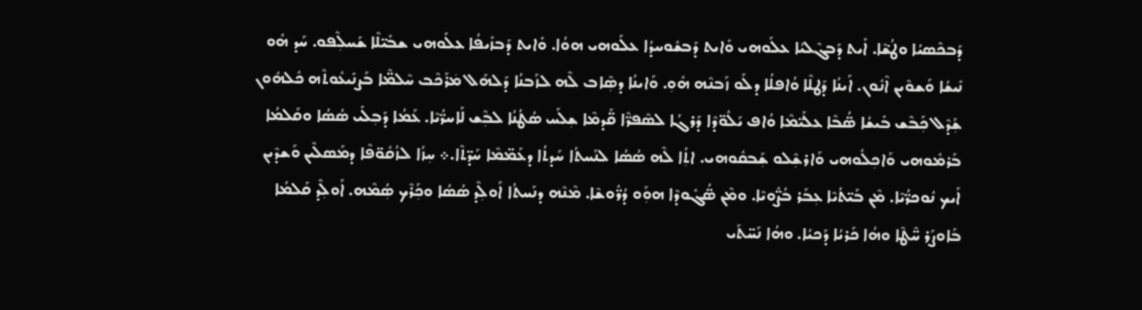ܕܰܒܟܶܣܝܳܐ ܘܛ݀ܳܫܶܐ. ܐܺܝܬ ܕܰܒܓܶܠܝܳܐ ܥܠܰܘܗܝ ܘܺܐܝܬ ܕܰܒܫܽܘܚܕܳܐ ܥܠܰܘܗܝ ܗܘܳܐ. ܘܺܐܝܬ ܕܰܒܙܺܝܦܳܐ ܥܠܰܘܗܝ ܫܒܺܝ̈ܠܶܐ ܫܰܚܠܼܶܦܘ. ܚܰܕ ܗܽܘ ܢܺܝܫܳܐ ܘܰܫܘܶܝܢ ܐܶܢܽܘܢ. ܐܰܝܢܳܐ ܕܰܛܠܶܐ ܘܳܐܦܠܳܐ ܕܠܰܘ ܙܰܒܢܶܗ ܗܽܘܼ. ܘܰܐܝܢܳܐ ܕܣܼܶܐܒ ܠܶܗ ܠܙܰܒܢܳܐ ܕܰܠܗܰܠ ܡܿܪܰܟܶܒ ܚܶܠܡ̈ܶܐ ܒܰܨܢܺܝܥܽܘܬܶܗ ܟܽܠܗܽܘܢ ܫܼܰܕܶܠ ܟܼܰܒܶܫ ܒܺܝܫܳܐ ܣ̈ܳܒܶܐ ܥܠܰܝ̈ܡܶܐ ܘܳܐܦ ܝܰܠܽܘ̈ܕܶܐ ܕܰܪܓܳܐ ܠܣܶܦܪ̈ܶܐ ܩ̈ܰܕܡܶܐ ܫܼܠܰܚ ܣܳܛܳܢܳܐ ܠܒܼܶܫ ܠܰܐܚܪ̈ܳܝܶܐ. ܥܰܡܳܐ ܕܰܒܼܠܺܝ ܣܳܣܳܐ ܘܩܰܠܡܳܐ ܒܰܪܡܽܘܗܝ ܘܰܐܟܼܠܽܘܗܝ ܘܰܐܪܫܼܶܠܘ ܫܼܰܒܩܽܘܗܝ. ܐܬܼܳܐ ܠܶܗ ܣܳܣܳܐ ܠܢܰܚܬܳܐ ܚܰܕܬܳܐ ܕܥܰܡ̈ܡܶܐ ܚܰܕ̈ܬܶܐ.܀ ܚܼܙܳܐ ܠܙܳܩܽܘ̈ܦܶܐ ܕܡܰܣܠܶܝܢ ܘܰܫܕܶܝܢ ܐܰܝܟ ܢܽܘܟܪ̈ܳܝܶܐ. ܡܶܢ ܒܰܝ̈ܬܳܝܶܐ ܥܼܒܰܪ ܒܳܨ̈ܽܘܝܶܐ. ܘܡܶܢ ܣ̈ܳܓܽܘܕܶܐ ܗܘܼܰܘ ܕܳܪ̈ܽܘܫܶܐ. ܡܶܢܶܗ ܕܢܰܚܬܳܐ ܐܰܘܠܼܶܕ ܣܳܣܳܐ ܘܟܼܰܪܶܟ ܣܼܳܡܶܗ. ܐܰܘܠܼܶܕ ܩܰܠܡܳܐ ܒܰܐܘܨܰܪ ܚ̈ܶܛܶܐ ܘܗܳܐ ܟܰܪܝܳܐ ܕܰܟܝܳܐ. ܘܗܳܐ ܢܰܚ̈ܬܰܝ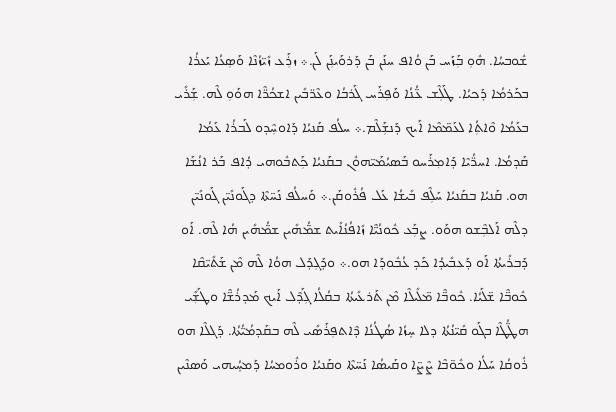ܫܽܘܒܚܳܐ. ܗܽܘܼ ܒܼܰܙܰܚ ܒܰܢ ܘܳܐܦ ܚܢܰܢ ܒܰܢ ܕܰܪܘܰܝܢܼܰܢ ܠܰܢ.܀ ܙܪܼܰܥ ܙܺܝ̈ܙܳܢܶܐ ܘܰܣܼܥܳܐ ܝܰܥܪܳܐ ܒܟܰܪܡܳܐ ܕܰܟܝܳܐ. ܛܰܠܼܶܫ ܥ̈ܳܢܳܐ ܘܰܦܼܪܰܚ ܓܰܪܒܳܐ ܘܥܶܪ̈ܒܺܝܢ ܐܫܟܳܪ̈ܶܐ ܗܘܰܘܼ ܠܶܗ. ܫܼܰܪܺܝ ܒܥܰܡܳܐ ܘܶܐܬܼܳܐ ܠܥܰܡ̈ܡܶܐ ܐܰܝܟ ܕܰܢܫܼܰܠܶܡ.܀ ܚܠܳܦ ܩܰܢܝܳܐ ܕܰܐܘܚܼܶܕܘ ܠܰܒܪܳܐ ܥܰܡܳܐ ܩܰܕܡܳܐ. ܐܚܪ̈ܳܝܶܐ ܕܰܐܡ݂ܪܰܚܘ ܒܰܣܝܳܡܰܝ̈ܗܘܽܢ ܒܩܰܢܝܳܐ ܟܼܰܬܒܽܘܗܝ ܕܳܐܦ ܒܰܪ ܐܢܳܫܰܐ ܗܘ. ܩܰܢܝܳܐ ܒܩܰܢܝܳܐ ܚܰܠܼܶܦ ܒܺܝܫܳܐ ܥܰܠ ܦܳܪܽܘܩܰܢ.܀ ܘܰܚܠܳܦ ܢܰܚ̈ܬܶܐ ܕܓܰܘܢܺܝ̈ܢ ܓܰܘܢܺܝ̈ܢ ܕܠܶܗ ܐܰܠܒܼܶܫܘ ܗܘܰܘ. ܨܒܼܰܥ ܟܽܘܢܳܝ̈ܶܐ ܙܺܐܦܳܢܳܐܺܝܬ ܫܡ̈ܳܗܺܝܢ ܫܡ̈ܳܗܺܝܢ ܗܳܐ ܠܶܗ. ܐܰܘ ܕܰܒܪܺܝܬܳܐ ܐܰܘ ܕܰܥܒܺܝܕܳܐ ܟܰܕ ܥܳܒܽܘܕܰܐ ܗܘ.܀ ܘܕܰܓܼܕܰܠ ܗܘܳܐ ܠܶܗ ܡܶܢ ܫܰܬܺܝ̈ܩܶܐ ܟܽܘܒ̈ܶܐ ܫ̈ܠܰܝܳܐ. ܟܽܘܒ̈ܶܐ ܡ̈ܠܺܝܠܶܐ ܡܶܢ ܬܰܪܥܺܝܬܳܐ ܒܩܳܠܳܐ ܓܼܰܕܶܠ ܐܰܝܟ ܡܰܕܪܳܫ̈ܶܐ ܘܛܰܫ݂ܺܝ ܗܛ̈ܳܛܶܐ ܒܓܰܘ ܩܺܝ̈ܢܳܬܳܐ ܕܠܐ ܚ̣ܙܳܐ ܣܳܛܳܢܳܐ ܕܶܐܬܦܼܪܰܣܺܝ ܠܶܗ ܒܩܰܕܡܳܝ̈ܳܬܳܐ. ܕܰܓܠܶܐ ܗܘ ܪܽܘܩܳܐ ܚܰܠܳܐ ܘܟܽܘ̈ܒܶܐ ܨܶܨ̈ܐ ܘܩܰܝܣܳܐ ܢܰܚ̈ܬܶܐ ܘܩܰܢܝܳܐ ܘܪܽܘܡܚܳܐ ܕܰܡܚ̣ܳܝܗܝ ܘܰܣܢܶܝܢ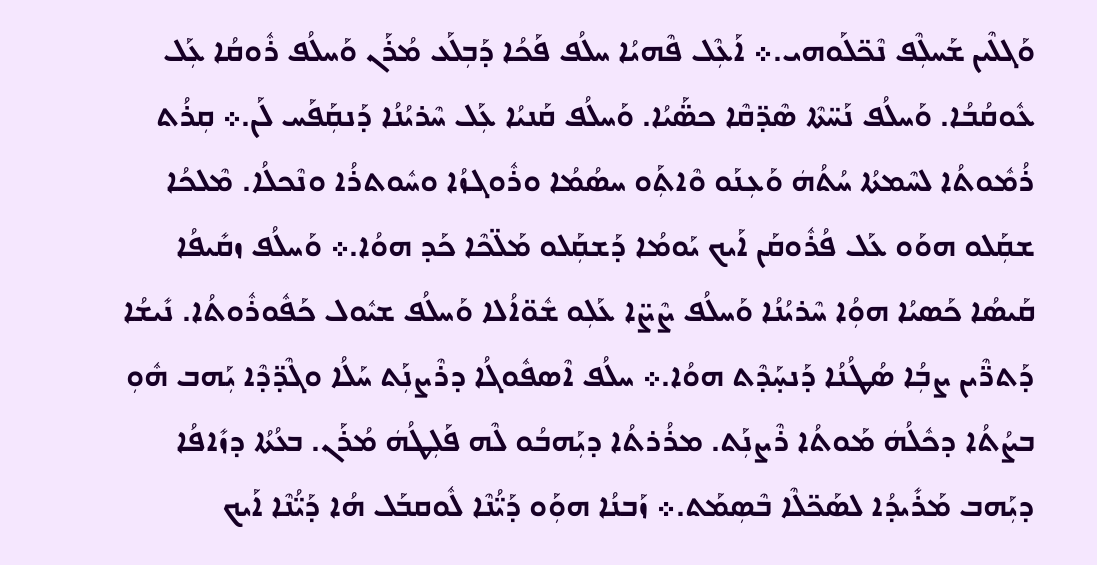ܘܰܓܠܶܝܢ ܫܰܚܠܼܶܦ ܢܶܟ̈ܠܰܘܗܝ.܀ ܐܰܥܼܶܠ ܦܶܗܝܳܐ ܚܠܳܦ ܦܰܟܳܐ ܕܰܒܼܠܰܥ ܡܳܪܰܢ ܘܰܚܠܳܦ ܪܽܘܩܳܐ ܥܼܰܠ ܥܽܘܩܳܒܳܐ. ܘܰܚܠܳܦ ܢܰܚ̈ܬܶܐ ܣܶܕ̈ܩܶܐ ܟܣ̈ܰܝܳܐ. ܘܰܚܠܳܦ ܩܰܢܝܳܐ ܥܼܰܠ ܚܶܪܝܳܢܳܐ ܕܰܢܩܼܰܦܰܚ ܠܰܢ.܀ ܩܼܪܳܬ ܪܳܡܽܘܬܳܐ ܠܚܶܡܬܳܐ ܚܳܬܳܗܿ ܘܰܥܼܢܰܘ ܘܶܐܬܼܰܘ ܚܣܳܡܳܐ ܘܪܽܘܓܙܳܐ ܘܚܽܘܬܪܳܐ ܘܢܶܟܠܳܐ. ܡܶܠܟܳܐ ܫܩܼܰܠܘ ܗܘܰܘ ܥܰܠ ܦܳܪܽܘܩܰܢ ܐܰܝܟ ܝܰܘܡܳܐ ܕܰܫܩܼܰܠܘ ܡܰܠ̈ܟܶܐ ܟܰܕ ܗܘܳܐ.܀ ܘܰܚܠܳܦ ܙܩܺܝܦܳܐ ܩܰܝܣܳܐ ܟܰܣܝܳܐ ܗܘܼܳܐ ܚܶܪܝܳܢܳܐ ܘܰܚܠܳܦ ܨܶܨ̈ܐ ܥܰܠܼܘ ܫܽܘ̈ܐܳܠܐ ܘܰܚܠܳܦ ܫܝܽܘܠ ܟܰܦܽܘܪܽܘܬܳܐ. ܢܺܝܫܳܐ ܕܰܬܪ̈ܶܝܢ ܨܒܼܳܐ ܣܳܛܳܢܳܐ ܕܰܢܚ̣ܰܕܶܬ ܗܘܳܐ.܀ ܚܠܳܦ ܐܶܣܦܽܘܓܳܐ ܕܪܶܨܢܼܰܬ ܚܰܠܳܐ ܘܓܶܕ̈ܕܶܐ ܝܼܰܗܒ ܗܽܘܼ ܒܨܳܬܳܐ ܕܟܽܠܳܗܿ ܡܰܘܬܳܐ ܪܶܨܢܼܰܬ. ܡܪܳܪܬܳܐ ܕܝܼܰܗܒܳܘ ܠܶܗ ܦܰܠܼܛܳܗܿ ܡܳܪܰܢ. ܒܥܳܬܳܐ ܕܙܺܐܦܳܐ ܕܝܼܰܗܒ ܡܰܪܺܝܕܳܐ ܠܣܰܟ̈ܠܶܐ ܒܶܣܼܡܰܬ.܀ ܙܰܒܢܳܐ ܗܘܼܰܘ ܕܰܝ̈ܳܢܶܐ ܠܽܘܩܒܰܠ ܗܳܐ ܕܰܝ̈ܳܢܶܐ ܐܰܝܟ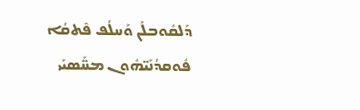ܕܰܠܩܽܘܒܠܰܢ ܘܰܚܠܳܦ ܦܶܬܩܳܐ ܦܽܘܩܕܳܢܰܝ̈ܗܽܘܢ ܡܚ̈ܰܣܝܰܝ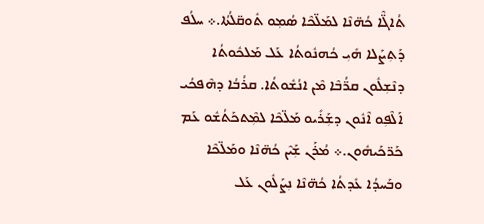ܬܳܐܓ̈ܶܐ ܟܳܗ̈ܢܶܐ ܠܡܰܠ̈ܟܶܐ ܣܳܡ݂ܘ ܬܽܘܩ̈ܠܳܬܳܐ.܀ ܚܠܳܦ ܕܰܬܼܨܰܠܐ ܗܺܝܼ ܟܳܗܢܽܘܬܳܐ ܥܰܠ ܡܰܠܟܽܘܬܳܐ ܕܢܶܫܼܠܽܘܢ ܩܪ̈ܳܒܶܐ ܡܶܢ ܐܢܳܫܽܘܬܳܐ. ܩܪܳܒܳܐ ܕܗܶܦܟܳܝ ܐܰܠܶܦܼܘ ܐܶܢܽܘܢ ܕܫܼܰܪܺܝܘ ܡܰܠ̈ܟܶܐ ܠܡܼܶܬܟܰܬܳܫܽܘ ܥܰܡ ܟܰܪ̈ܟܰܝܗܽܘܢ.܀ ܡܳܪܰܢ ܫܼܰܝܶܢ ܟܳܗ̈ܢܶܐ ܘܡܰܠ̈ܟܶܐ ܘܒܰܚܕܳܐ ܥܺܕܬܳܐ ܟܳܗ̈ܢܶܐ ܢܼܨܰܠܽܘܢ ܥܰܠ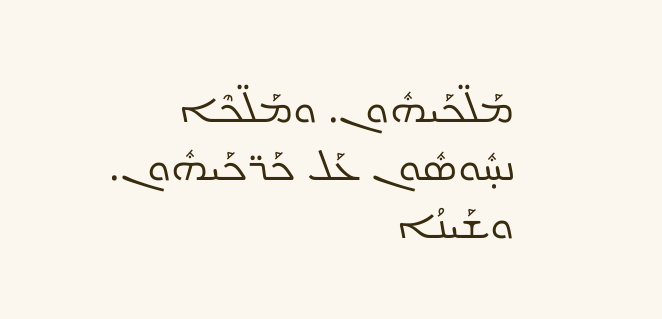ܡܰܠ̈ܟܰܝܗܽܘܢ. ܘܡܰܠ̈ܟܶܐ ܢܚ̣ܽܘܣܽܘܢ ܥܰܠ ܟܰܪ̈ܟܰܝܗܽܘܢ. ܘܫܰܝܢܳܐ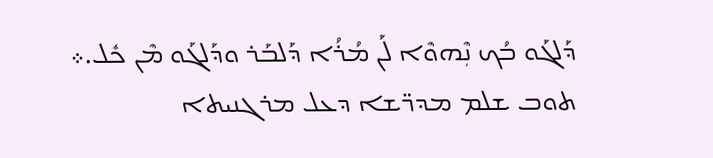ܕܰܠܓܰܘ ܒܳܟ ܢܼܶܗܘܶܐ ܠܰܢ ܡܳܪܳܐ ܕܰܠܒܰܪ ܘܕܰܠܓܰܘ ܡܶܢ ܟܽܠ.܀
ܬܘܒ ܫܠܡ ܡܕܖ̈ܫܐ ܕܥܠ ܡܪܓܢܝܬܐ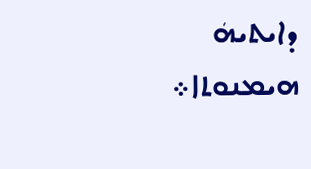ܕܐܝܬܝܗܿ ܗܝܡܢܘܬܐ܀